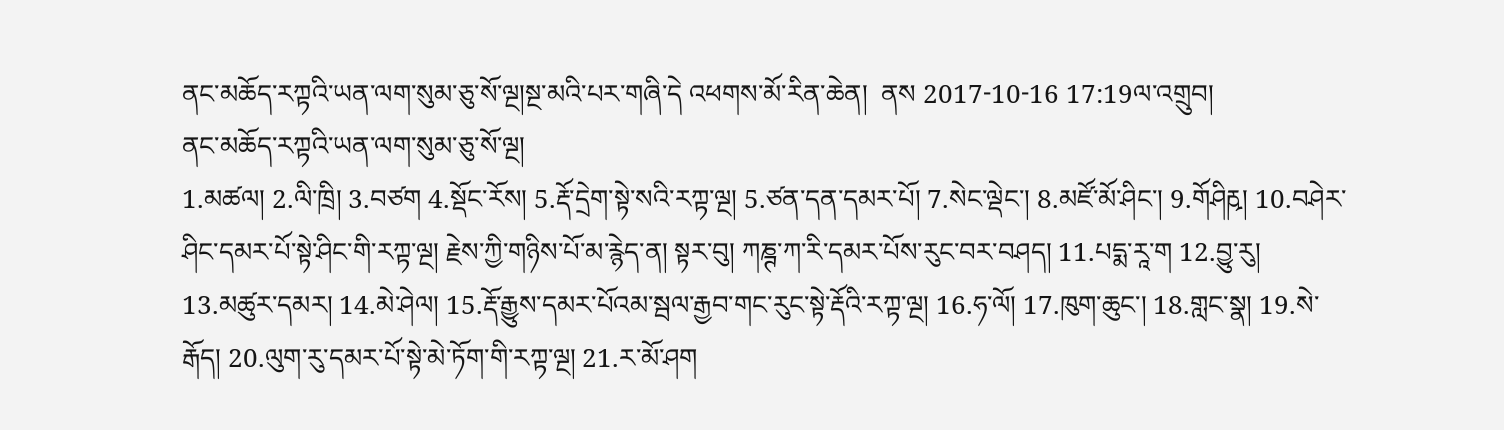ནང་མཆོད་རཀྟའི་ཡན་ལག་སུམ་ཅུ་སོ་ལྔ།སྔ་མའི་པར་གཞི་དེ འཕགས་མོ་རིན་ཆེན།  ནས 2017-10-16 17:19ལ་འགྲུབ།
ནང་མཆོད་རཀྟའི་ཡན་ལག་སུམ་ཅུ་སོ་ལྔ།
1.མཚལ། 2.ལི་ཁྲི། 3.བཙག 4.སྡོང་རོས། 5.རྡོ་དྲེག་སྟེ་སའི་རཀྟ་ལྔ། 5.ཙན་དན་དམར་པོ། 7.སེང་ལྡེང་། 8.མཛོ་མོ་ཤིང་། 9.གོཤིརྵ། 10.བཤེར་ཤིང་དམར་པོ་སྟེ་ཤིང་གི་རཀྟ་ལྔ། རྗེས་ཀྱི་གཉིས་པོ་མ་རྙེད་ན། སྟར་བུ། ཀཎྚ་ཀ་རི་དམར་པོས་རུང་བར་བཤད། 11.པདྨ་རཱ་ག 12.བྱུ་རུ། 13.མཚུར་དམར། 14.མེ་ཤེལ། 15.རྡོ་རྒྱུས་དམར་པོའམ་སྦལ་རྒྱབ་གང་རུང་སྟེ་རྡོའི་རཀྟ་ལྔ། 16.ཧ་ལོ། 17.ཁུག་ཆུང་། 18.གླང་སྣ། 19.སེ་རྒོད། 20.ལུག་རུ་དམར་པོ་སྟེ་མེ་ཏོག་གི་རཀྟ་ལྔ། 21.ར་མོ་ཤག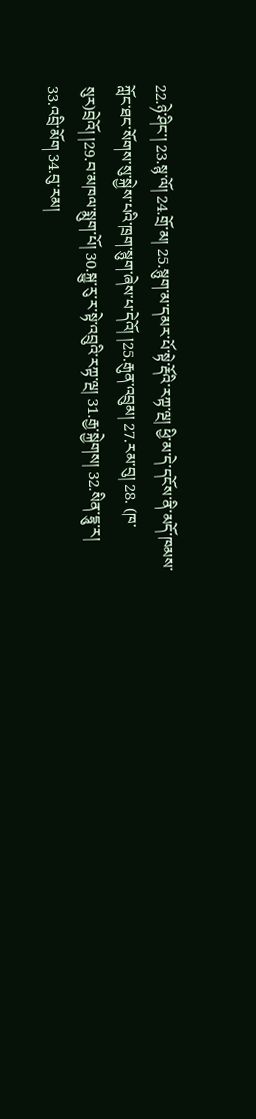22.ཉེ་ཤིང་། 23.སྙ་ལོ། 24.གྲོ་མ། 25.སྙུག་མ་དམར་པོ་སྟེ་རྡོའི་རཀྟ་ལྔ། ཕྱི་མ་དེ་དངོས་ནི་མདོ་ཁམས་ཀློང་ཐང་སོགས་སུ་སྐྱེས་པའི་ཁྲག་སྙུག་ཞེས་པ་དེའོ། །25.རྒུན་འབྲུམ། 27.རམ་བུ། 28. (ཁ་སུར)བྲེའོ། །29.བ་མཁལ་སྨུག་པོ། 30.སྐྱུ་རུ་ར་སྟེ་འབྲུའི་རཀྟ་ལྔ། 31.རྒྱ་སྐྱེགས། 32.སིན་དྷཱུ་ར། 33.འབྲི་མོག 34.བུ་རམ།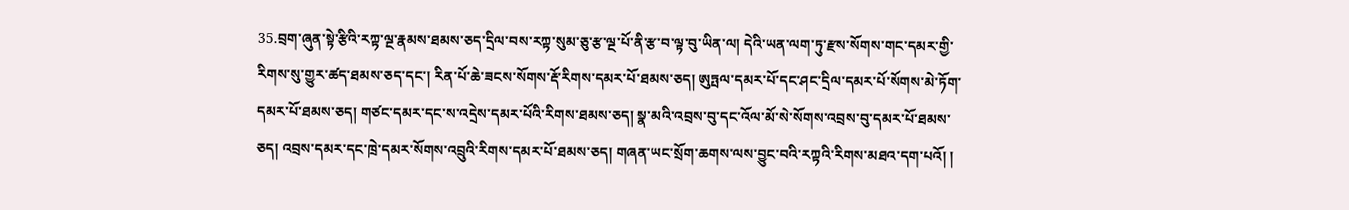35.བྲག་ཞུན་སྟེ་རྩིའི་རཀྟ་ལྔ་རྣམས་ཐམས་ཅད་དྲིལ་བས་རཀྟ་སུམ་ཅུ་རྩ་ལྔ་པོ་ནི་རྩ་བ་ལྟ་བུ་ཡིན་ལ། དེའི་ཡན་ལག་ཏུ་རྫས་སོགས་གང་དམར་གྱི་རིགས་སུ་གྱུར་ཚད་ཐམས་ཅད་དང་། རིན་པོ་ཆེ་ཟངས་སོགས་རྡོ་རིགས་དམར་པོ་ཐམས་ཅད། ཨུཏྤལ་དམར་པོ་དང་ཤང་དྲིལ་དམར་པོ་སོགས་མེ་ཏོག་དམར་པོ་ཐམས་ཅད། གཙང་དམར་དང་ས་འདྲེས་དམར་པོའི་རིགས་ཐམས་ཅད། སྣ་མའི་འབྲས་བུ་དང་འོལ་མོ་སེ་སོགས་འབྲས་བུ་དམར་པོ་ཐམས་ཅད། འབྲས་དམར་དང་ཁྲེ་དམར་སོགས་འབྲུའི་རིགས་དམར་པོ་ཐམས་ཅད། གཞན་ཡང་སྲོག་ཆགས་ལས་བྱུང་བའི་རཀྟའི་རིགས་མཐའ་དག་པའོ། །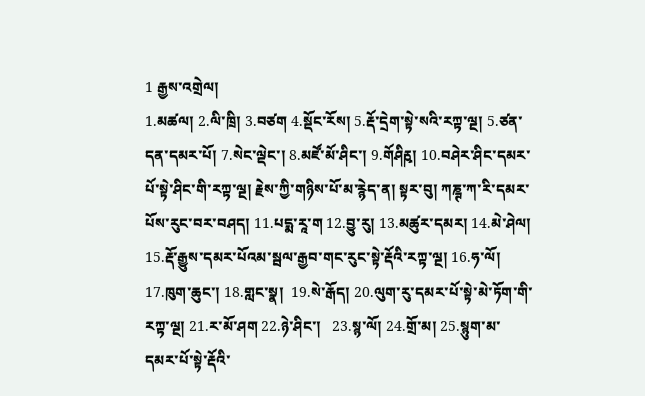1 རྒྱས་འགྲེལ།
1.མཚལ། 2.ལི་ཁྲི། 3.བཙག 4.སྡོང་རོས། 5.རྡོ་དྲེག་སྟེ་སའི་རཀྟ་ལྔ། 5.ཙན་དན་དམར་པོ། 7.སེང་ལྡེང་། 8.མཛོ་མོ་ཤིང་། 9.གོཤིརྵ། 10.བཤེར་ཤིང་དམར་པོ་སྟེ་ཤིང་གི་རཀྟ་ལྔ། རྗེས་ཀྱི་གཉིས་པོ་མ་རྙེད་ན། སྟར་བུ། ཀཎྚ་ཀ་རི་དམར་པོས་རུང་བར་བཤད། 11.པདྨ་རཱ་ག 12.བྱུ་རུ། 13.མཚུར་དམར། 14.མེ་ཤེལ། 15.རྡོ་རྒྱུས་དམར་པོའམ་སྦལ་རྒྱབ་གང་རུང་སྟེ་རྡོའི་རཀྟ་ལྔ། 16.ཧ་ལོ། 17.ཁུག་ཆུང་། 18.གླང་སྣ།  19.སེ་རྒོད། 20.ལུག་རུ་དམར་པོ་སྟེ་མེ་ཏོག་གི་རཀྟ་ལྔ། 21.ར་མོ་ཤག 22.ཉེ་ཤིང་།   23.སྙ་ལོ། 24.གྲོ་མ། 25.སྙུག་མ་དམར་པོ་སྟེ་རྡོའི་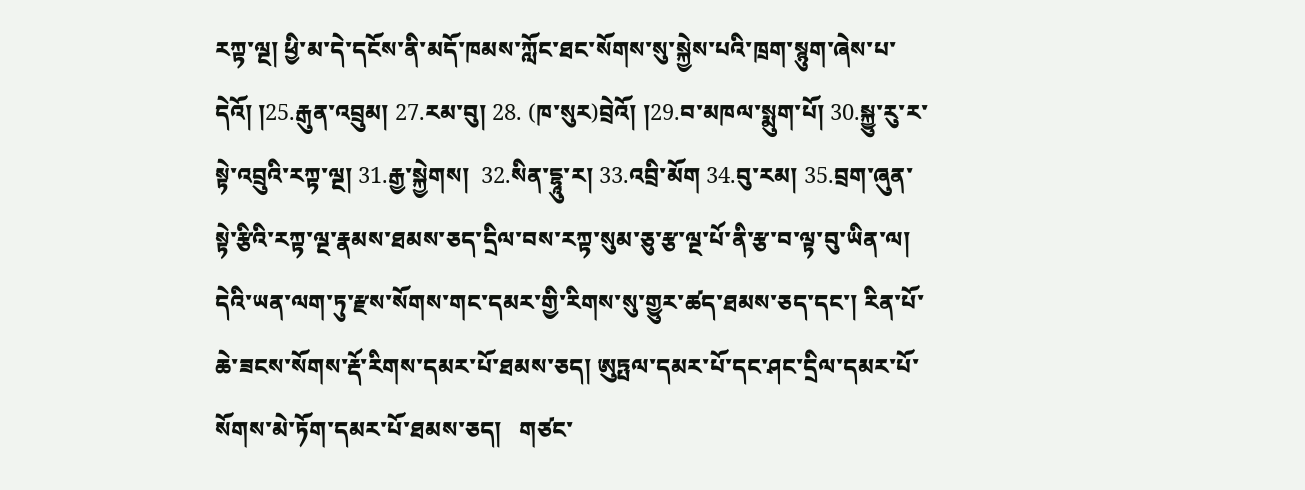རཀྟ་ལྔ། ཕྱི་མ་དེ་དངོས་ནི་མདོ་ཁམས་ཀློང་ཐང་སོགས་སུ་སྐྱེས་པའི་ཁྲག་སྙུག་ཞེས་པ་དེའོ། །25.རྒུན་འབྲུམ། 27.རམ་བུ། 28. (ཁ་སུར)བྲེའོ། །29.བ་མཁལ་སྨུག་པོ། 30.སྐྱུ་རུ་ར་སྟེ་འབྲུའི་རཀྟ་ལྔ། 31.རྒྱ་སྐྱེགས།  32.སིན་དྷཱུ་ར། 33.འབྲི་མོག 34.བུ་རམ། 35.བྲག་ཞུན་སྟེ་རྩིའི་རཀྟ་ལྔ་རྣམས་ཐམས་ཅད་དྲིལ་བས་རཀྟ་སུམ་ཅུ་རྩ་ལྔ་པོ་ནི་རྩ་བ་ལྟ་བུ་ཡིན་ལ། དེའི་ཡན་ལག་ཏུ་རྫས་སོགས་གང་དམར་གྱི་རིགས་སུ་གྱུར་ཚད་ཐམས་ཅད་དང་། རིན་པོ་ཆེ་ཟངས་སོགས་རྡོ་རིགས་དམར་པོ་ཐམས་ཅད། ཨུཏྤལ་དམར་པོ་དང་ཤང་དྲིལ་དམར་པོ་སོགས་མེ་ཏོག་དམར་པོ་ཐམས་ཅད།   གཙང་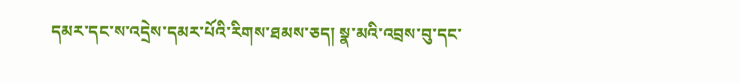དམར་དང་ས་འདྲེས་དམར་པོའི་རིགས་ཐམས་ཅད། སྣ་མའི་འབྲས་བུ་དང་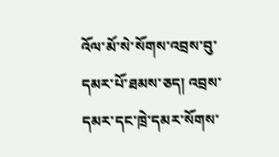འོལ་མོ་སེ་སོགས་འབྲས་བུ་དམར་པོ་ཐམས་ཅད། འབྲས་དམར་དང་ཁྲེ་དམར་སོགས་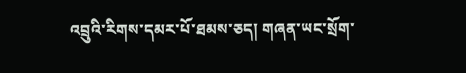འབྲུའི་རིགས་དམར་པོ་ཐམས་ཅད། གཞན་ཡང་སྲོག་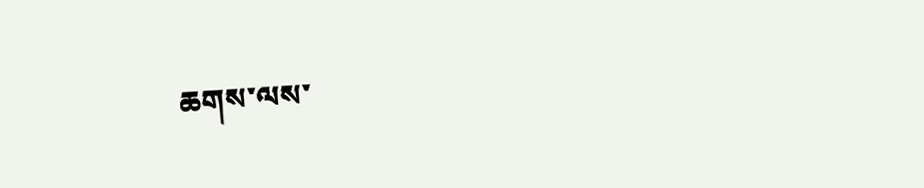ཆགས་ལས་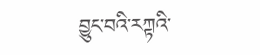བྱུང་བའི་རཀྟའི་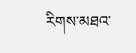རིགས་མཐའ་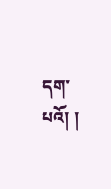དག་པའོ། །